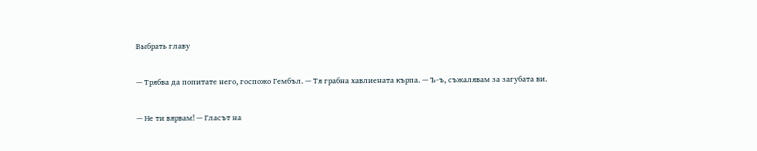Выбрать главу

— Трябва да попитате него, госпожо Гембъл. — Тя грабна хавлиената кърпа. — Ъ-ъ, съжалявам за загубата ви.

— Не ти вярвам! — Гласът на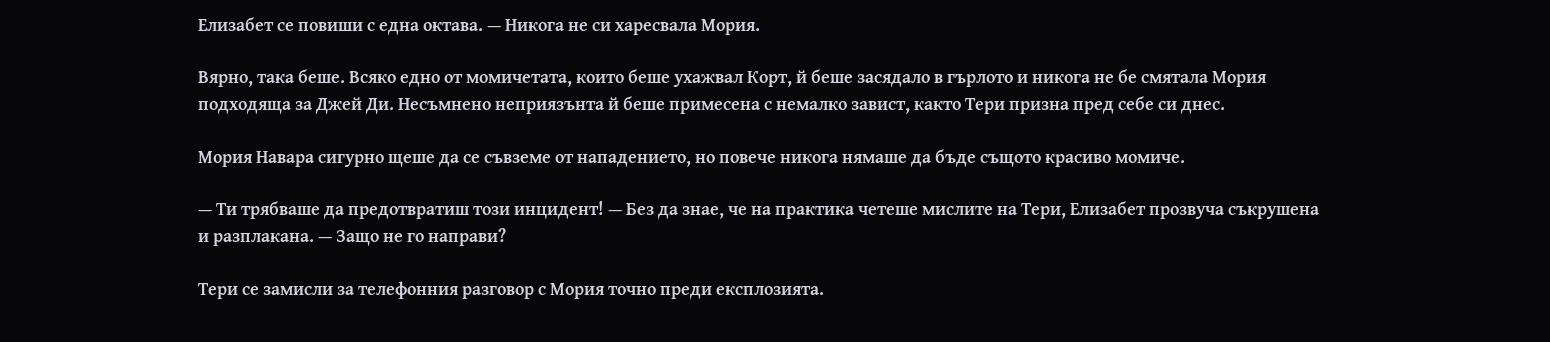Елизабет се повиши с една октава. — Никога не си харесвала Мория.

Вярно, така беше. Всяко едно от момичетата, които беше ухажвал Корт, й беше засядало в гърлото и никога не бе смятала Мория подходяща за Джей Ди. Несъмнено неприязънта й беше примесена с немалко завист, както Тери призна пред себе си днес.

Мория Навара сигурно щеше да се съвземе от нападението, но повече никога нямаше да бъде същото красиво момиче.

— Ти трябваше да предотвратиш този инцидент! — Без да знае, че на практика четеше мислите на Тери, Елизабет прозвуча съкрушена и разплакана. — Защо не го направи?

Тери се замисли за телефонния разговор с Мория точно преди експлозията.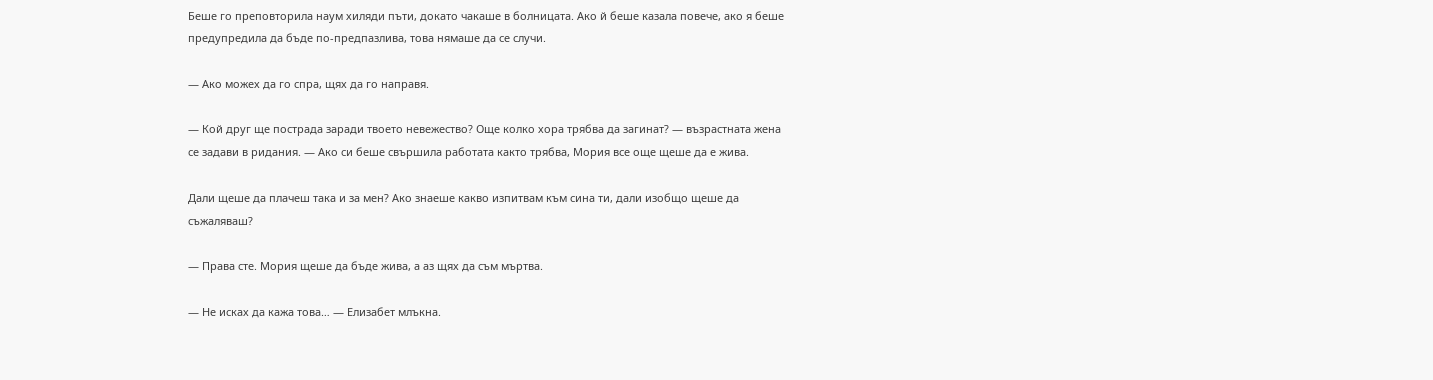Беше го преповторила наум хиляди пъти, докато чакаше в болницата. Ако й беше казала повече, ако я беше предупредила да бъде по-предпазлива, това нямаше да се случи.

— Ако можех да го спра, щях да го направя.

— Кой друг ще пострада заради твоето невежество? Още колко хора трябва да загинат? — възрастната жена се задави в ридания. — Ако си беше свършила работата както трябва, Мория все още щеше да е жива.

Дали щеше да плачеш така и за мен? Ако знаеше какво изпитвам към сина ти, дали изобщо щеше да съжаляваш?

— Права сте. Мория щеше да бъде жива, а аз щях да съм мъртва.

— Не исках да кажа това… — Елизабет млъкна.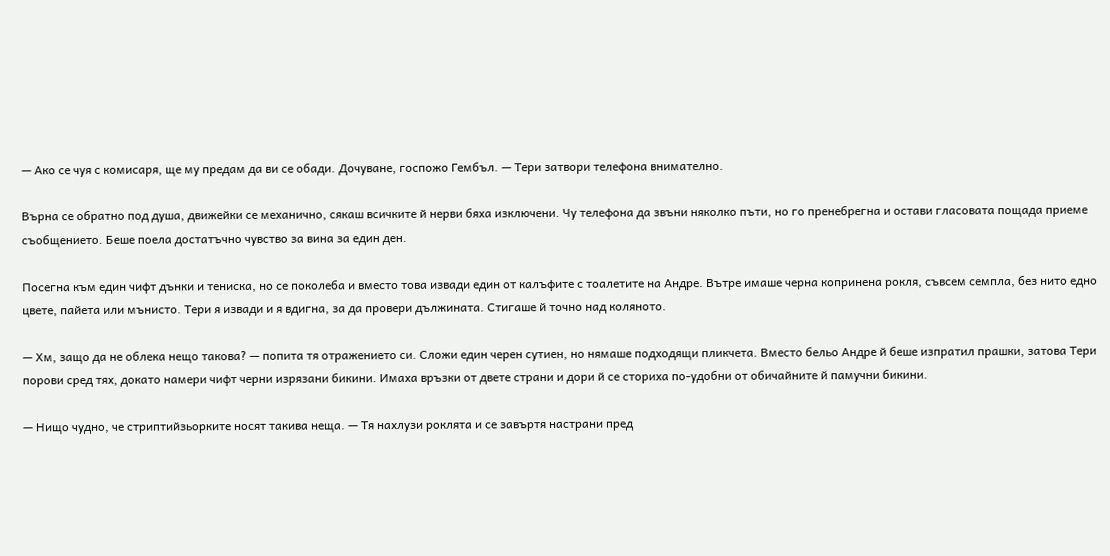— Ако се чуя с комисаря, ще му предам да ви се обади. Дочуване, госпожо Гембъл. — Тери затвори телефона внимателно.

Върна се обратно под душа, движейки се механично, сякаш всичките й нерви бяха изключени. Чу телефона да звъни няколко пъти, но го пренебрегна и остави гласовата пощада приеме съобщението. Беше поела достатъчно чувство за вина за един ден.

Посегна към един чифт дънки и тениска, но се поколеба и вместо това извади един от калъфите с тоалетите на Андре. Вътре имаше черна копринена рокля, съвсем семпла, без нито едно цвете, пайета или мънисто. Тери я извади и я вдигна, за да провери дължината. Стигаше й точно над коляното.

— Хм, защо да не облека нещо такова? — попита тя отражението си. Сложи един черен сутиен, но нямаше подходящи пликчета. Вместо бельо Андре й беше изпратил прашки, затова Тери порови сред тях, докато намери чифт черни изрязани бикини. Имаха връзки от двете страни и дори й се сториха по-удобни от обичайните й памучни бикини.

— Нищо чудно, че стриптийзьорките носят такива неща. — Тя нахлузи роклята и се завъртя настрани пред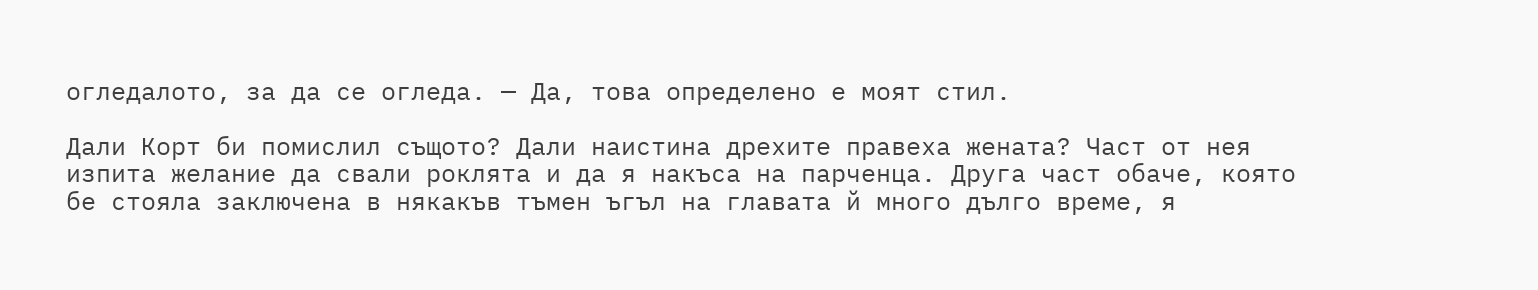огледалото, за да се огледа. — Да, това определено е моят стил.

Дали Корт би помислил същото? Дали наистина дрехите правеха жената? Част от нея изпита желание да свали роклята и да я накъса на парченца. Друга част обаче, която бе стояла заключена в някакъв тъмен ъгъл на главата й много дълго време, я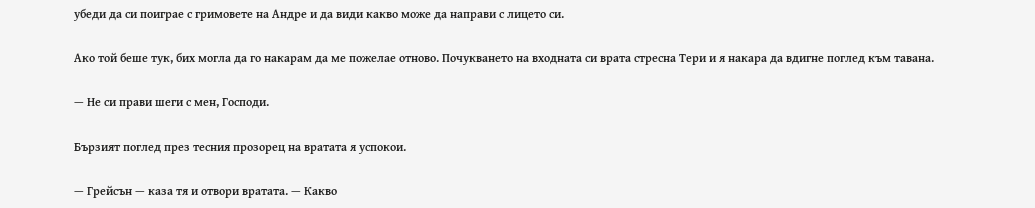убеди да си поиграе с гримовете на Андре и да види какво може да направи с лицето си.

Ако той беше тук, бих могла да го накарам да ме пожелае отново. Почукването на входната си врата стресна Тери и я накара да вдигне поглед към тавана.

— Не си прави шеги с мен, Господи.

Бързият поглед през тесния прозорец на вратата я успокои.

— Грейсън — каза тя и отвори вратата. — Какво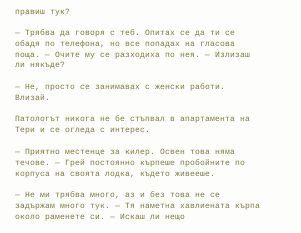правиш тук?

— Трябва да говоря с теб. Опитах се да ти се обадя по телефона, но все попадах на гласова поща. — Очите му се разходиха по нея. — Излизаш ли някъде?

— Не, просто се занимавах с женски работи. Влизай.

Патологът никога не бе стъпвал в апартамента на Тери и се огледа с интерес.

— Приятно местенце за килер. Освен това няма течове. — Грей постоянно кърпеше пробойните по корпуса на своята лодка, където живееше.

— Не ми трябва много, аз и без това не се задържам много тук. — Тя наметна хавлиената кърпа около раменете си. — Искаш ли нещо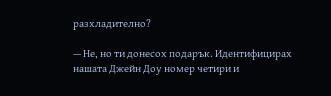разхладително?

— Не, но ти донесох подарък. Идентифицирах нашата Джейн Доу номер четири и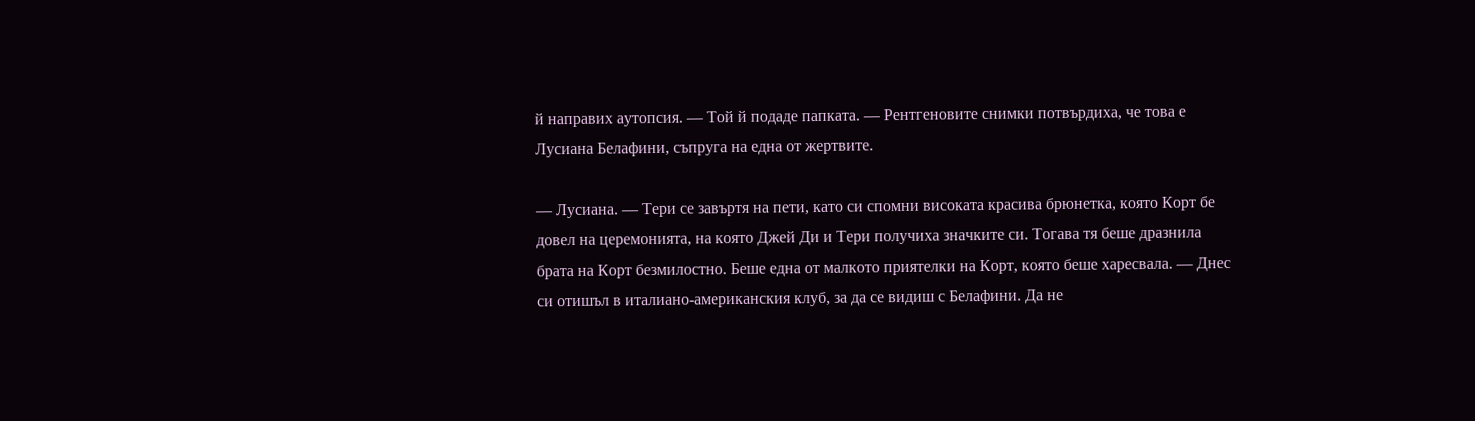й направих аутопсия. — Той й подаде папката. — Рентгеновите снимки потвърдиха, че това е Лусиана Белафини, съпруга на една от жертвите.

— Лусиана. — Тери се завъртя на пети, като си спомни високата красива брюнетка, която Корт бе довел на церемонията, на която Джей Ди и Тери получиха значките си. Тогава тя беше дразнила брата на Корт безмилостно. Беше една от малкото приятелки на Корт, която беше харесвала. — Днес си отишъл в италиано-американския клуб, за да се видиш с Белафини. Да не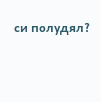си полудял?